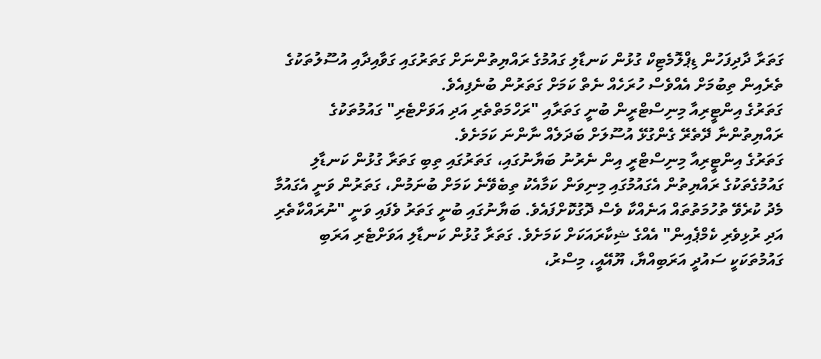ގަތަރާ ދާދިފަހުން ޑިޕްލޮމެޓިކް ގުޅުން ކަނޑާލި ގައުމުގެ ރައްޔިތުންނަށް ގަތަރުގައި ގަވާއިދާއި އުސޫލުތަކުގެ ތެރެއިން ތިބުމަށް އެއްވެސް ހުރަހެއް ނެތް ކަމަށް ގަތަރުން ބުނެފިއެވެ.
ގަތަރުގެ އިންޓީރިއާ މިނިސްޓްރީން ބުނީ ގަތަރާއި "ރަހްމަތްތެރި އަދި އަވަށްޓެރި" ގައުމުތަކުގެ ރައްޔިތުންނާ ދޭތެރޭ ގެންގުޅޭ އުސޫލަށް ބަދަލެއް ނާންނަ ކަމަށެވެ.
ގަތަރުގެ އިންޓީރިއާ މިނިސްޓްރީ އިން ނެރުނު ބަޔާނުގައި، ގަތަރުގައި ތިބި ގަތަރާ ގުޅުން ކަނޑާލި ގައުމުގެތަކުގެ ރައްޔިތުން އެގައުމުގައި މިނިވަން ކަމާއެކު ތިބެވޭނެ ކަމަށް ބުނަމުން، ގަތަރުން ވަނީ އެގައުމާ މެދު ކުރެވޭ ތުހުމަތުތައް އަނެއްކާ ވެސް ދޮގުކޮށްފައެވެ. ބަޔާނުގައި ބުނީ ގަތަރު ވެފައި ވަނީ "ނުރައްކާތެރި އަދި ރުޅިވެރި ކެމްޕެއިން" އެއްގެ ޝިކާރައަކަށް ކަމަށެވެ. ގަތަރާ ގުޅުން ކަނޑާލި އަވަށްޓެރި އަރަބި ގައުމުތަކަކީ ސައުދީ އަރަބިއްޔާ، ޔޫއޭއީ، މިސްރު،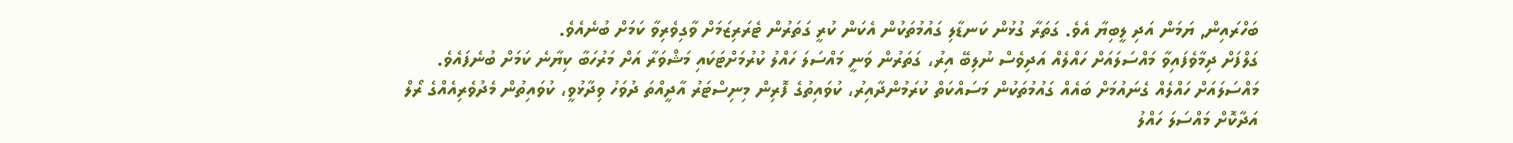ބަހްރައިން, ޔަމަން އަދި ލީބިޔާ އެވެ. ގަތަރާ ގުޅުން ކަނޑާލި ގައުމުތަކުން އެކަން ކުރީ ގަތަރުން ޓެރަރިޒަމަށް ވާގިވެރިވާ ކަމަށް ބުނެއެވެ.
ގަލްފަށް ދިމާވެފައިވާ މައްސަލައަށް ހައްލެއް އަދިވެސް ނުލިބޭ އިރު، ގަތަރުން ވަނީ މައްސަލަ ހައްލު ކުރުމަށްޓަކައި މަޝްވަރާ އަށް މަރުހަބާ ކިޔާނެ ކަމަށް ބުނެފައެވެ. މައްސަލައަށް ހައްލެއް ގެނައުމަށް ބައެއް ގައުމުތަކުން މަސައްކަތް ކުރަމުންދާއިރު، ކުވައިތުގެ ފޮރިން މިނިސްޓަރު އާދީއްތަ ދުވަހު ވިދާޅުވީ، ކުވައިތުން މެދުވެރިއެއްގެ ރޯލް އަދާކޮށް މައްސަލަ ހައްލު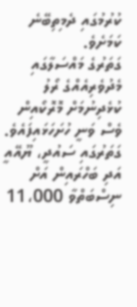ކުރުމުގައި ދެމިތިބޭނެ ކަމަށެވެ.
ގަތަރުގެ މައްސަލާގައި މެދުވެރިއެއްގެ ރޯލު ކުޅެދިނުމަށް މޮރޮކޯއިން ވެސް ވަނީ ހުށަހަޅައިފައެވެ.
ގަތަރުގައި ސައުދީ، ޔޫއޭއީ އަދި ބަހްރައިން އަށް ނިސްބަތްވާ 11،000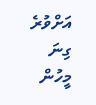އަށްވުރެ ގިނަ މީހުން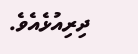ދިރިއުޅެއެވެ.